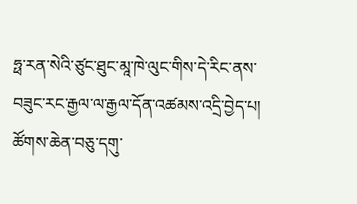ཧྥ་རན་སེའི་ཙུང་ཐུང་མཱ་ཁེ་ལུང་གིས་དེ་རིང་ནས་བཟུང་རང་རྒྱལ་ལ་རྒྱལ་དོན་འཚམས་འདྲི་བྱེད་པ། ཚོགས་ཆེན་བཅུ་དགུ་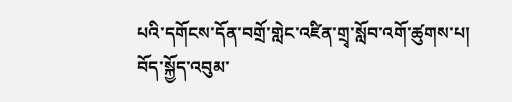པའི་དགོངས་དོན་བགྲོ་གླེང་འཛིན་གྲྭ་སློབ་འགོ་ཚུགས་པ། བོད་སྐྱོད་འབུམ་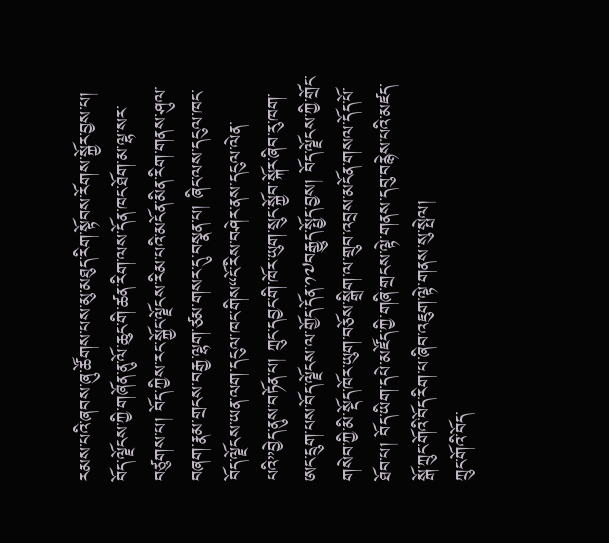རམས་པའི་ཞབས་ཞུ་ཚོགས་པས་མུ་མཐུད་རིག་སྟོབས་རོགས་སྐྱོར་བྱས་པ། བོད་ལྗོངས་ཀྱི་གཞོན་ནུ་ལོ་ཆུང་གི་ཚན་རིག་ལས་དོན་ཁང་ཐོག་མ་ལྷ་སར་བཙུགས་པ། བོད་ཀྱིས་རང་སྐྱོང་ལྗོངས་རིམ་པའི་མངོན་མིན་རིག་གནས་ཤུལ་བཞག་རྣམ་གྲངས་བརྒྱ་ལྷག་ཙམ་གསར་དུ་བསྣན་པ། ཞིང་ལས་དངུལ་ཁང་བོད་ལྗོངས་ཡན་ལག་དངུལ་ཁང་གིས“ངོ་རིས་བཤེར་ནས་དངུལ་ལེན་པའི”བྱེད་ནུས་བཏོན་པ། ཀྲུང་དབྱང་གི་ཁོར་ཡུག་སྲུང་སྐྱོབ་སྐོར་ཞིབ་རུ་ཁག་ཨང་དྲུག་པས་བོད་ལྗོངས་ལ་གྱོད་དོན་༡༧བརྒྱུད་སྤྱོད་བྱས། བོད་ལྗོངས་ཀྱི་གྲོང་གསེབ་ཀྱི་མི་སྡོད་ཁོར་ཡུག་བཅོས་སྒྲིག་ལ་གྲུབ་འབྲས་མངོན་གསལ་དོད་པོ་ཐོབ་པ། བོད་ཡིག་དཔེ་མཛོད་ཀྱི་གཞི་གྲངས་ལྟེ་གནས་དབུ་བརྙེས་པའི་མཛད་སྒོ་ཀྲུང་གོའི་བོད་རིག་པ་ཞིབ་འཇུག་ལྟེ་གནས་སུ་སྤེལ།
ཀྲུང་གོའི་བོད་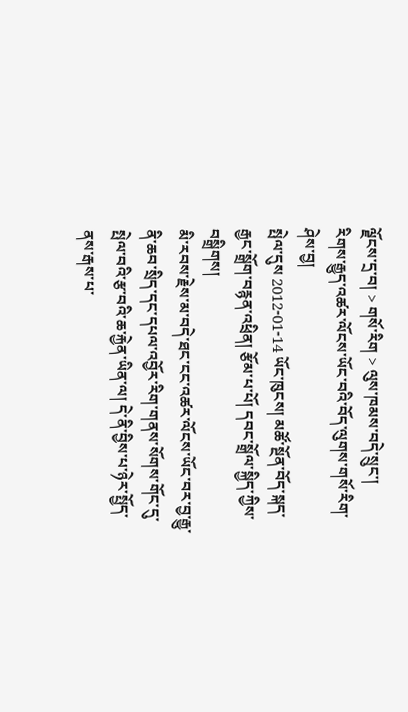ལྗོངས་དྲ་བ། > གསོ་རིག > ལུས་ཁམས་བདེ་སྲུང་།
རིགས་རྒྱུད་འཚར་ལོངས་ཡོང་བའི་བོད་ལུགས་གསོ་རིག་ཤེས་བྱ།
སྤེལ་དུས 2012-01-14 ཡོང་ཁུངས། མཚོ་སྔོན་བོད་སྐད་རྒྱང་སྒྲོག་བརྙན་འཕྲིན། རྩོམ་པ་པོ། དབང་སྒྲོལ་སྐྱིད་ཀྱིས་བསྒྲིགས།
མི་རབས་རྗེས་མ་བདེ་ཐང་ངང་འཚར་ལོངས་ཡོང་བར་བྱ་རྒྱུ་ནི་ཆབ་སྲིད་དང་དཔལ་འབྱོར་རིག་གནས་སོགས་གོང་དུ་སྤེལ་བའི་རྩ་བའི་ཆ་རྐྱེན་ཡིན་ལ། དེ་ནི་བྱིས་པ་ཉེར་སྤྱོད་ནས་རྒས་པ་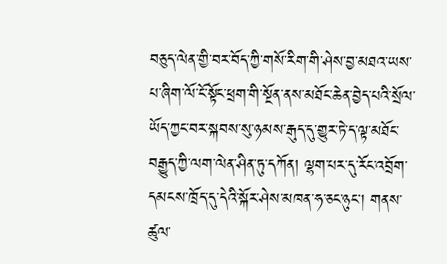བཅུད་ལེན་གྱི་བར་བོད་ཀྱི་གསོ་རིག་གི་ཤེས་བྱ་མཐའ་ཡས་པ་ཞིག་ལོ་ངོ་སྟོང་ཕྲག་གི་སྔོན་ནས་མཐོང་ཆེན་བྱེད་པའི་སྲོལ་ཡོད་ཀྱང་བར་སྐབས་སུ་ཉམས་རྒུད་དུ་གྱུར་ཏེ་ད་ལྟ་མཐོང་བརྒྱུད་ཀྱི་ལག་ལེན་ཤིན་ཏུ་དཀོན། ལྷག་པར་དུ་རོང་འབྲོག་དམངས་ཁྲོད་དུ་དེའི་སྐོར་ཤེས་མཁན་ཧ་ཅང་ཉུང། གནས་ཚུལ་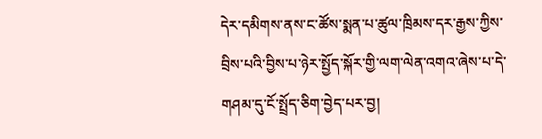དེར་དམིགས་ནས་ང་ཚོས་སྨན་པ་ཚུལ་ཁྲིམས་དར་རྒྱས་ཀྱིས་བྲིས་པའི་བྱིས་པ་ཉེར་སྤྱོད་སྐོར་གྱི་ལག་ལེན་འགའ་ཞེས་པ་དེ་གཤམ་དུ་ངོ་སྤྲོད་ཅིག་བྱེད་པར་བྱ།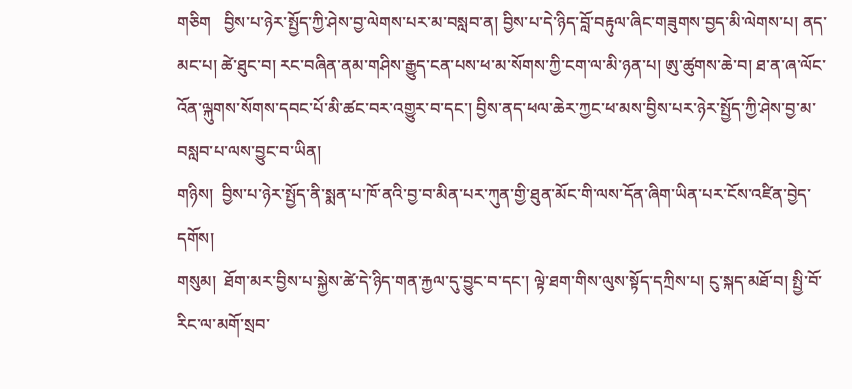གཅིག   བྱིས་པ་ཉེར་སྤྱོད་ཀྱི་ཤེས་བྱ་ལེགས་པར་མ་བསླབ་ན། བྱིས་པ་དེ་ཉིད་བློ་བརྟུལ་ཞིང་གཟུགས་བྱད་མི་ལེགས་པ། ནད་མང་པ། ཚེ་ཐུང་བ། རང་བཞིན་ནམ་གཤིས་རྒྱུད་ངན་པས་ཕ་མ་སོགས་ཀྱི་ངག་ལ་མི་ཉན་པ། ཨུ་ཚུགས་ཆེ་བ། ཐ་ན་ཞ་ལོང་འོན་ལྐུགས་སོགས་དབང་པོ་མི་ཚང་བར་འགྱུར་བ་དང་། བྱིས་ནད་ཕལ་ཆེར་ཀྱང་ཕ་མས་བྱིས་པར་ཉེར་སྤྱོད་ཀྱི་ཤེས་བྱ་མ་བསླབ་པ་ལས་བྱུང་བ་ཡིན།
གཉིས།  བྱིས་པ་ཉེར་སྤྱོད་ནི་སྨན་པ་ཁོ་ནའི་བྱ་བ་མིན་པར་ཀུན་གྱི་ཐུན་མོང་གི་ལས་དོན་ཞིག་ཡིན་པར་ངོས་འཛིན་བྱེད་དགོས།
གསུམ།  ཐོག་མར་བྱིས་པ་སྐྱེས་ཚེ་དེ་ཉིད་གན་རྐྱལ་དུ་བྱུང་བ་དང་། ལྟེ་ཐག་གིས་ལུས་སྟོད་དཀྲིས་པ། ངུ་སྐད་མཐོ་བ། སྤྱི་བོ་རིང་ལ་མགོ་སྲབ་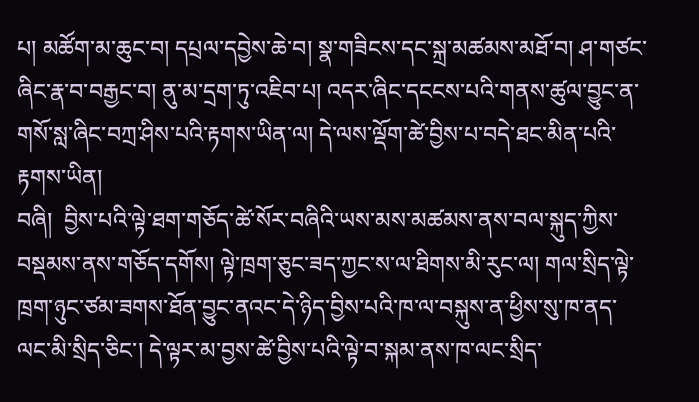པ། མཚོག་མ་ཆུང་བ། དཔྲལ་དབྱེས་ཆེ་བ། སྣ་གཟིངས་དང་སྐྲ་མཚམས་མཐོ་བ། ཤ་གཙང་ཞིང་རྣ་བ་བརྒྱང་བ། ནུ་མ་དྲག་ཏུ་འཇིབ་པ། འདར་ཞིང་དངངས་པའི་གནས་ཚུལ་བྱུང་ན་གསོ་སླ་ཞིང་བཀྲ་ཤིས་པའི་རྟགས་ཡིན་ལ། དེ་ལས་ལྡོག་ཚེ་བྱིས་པ་བདེ་ཐང་མིན་པའི་རྟགས་ཡིན།
བཞི།  བྱིས་པའི་ལྟེ་ཐག་གཅོད་ཚེ་སོར་བཞིའི་ཡས་མས་མཚམས་ནས་བལ་སྐུད་ཀྱིས་བསྡམས་ནས་གཅོད་དགོས། ལྟེ་ཁྲག་ཅུང་ཟད་ཀྱང་ས་ལ་ཐིགས་མི་རུང་ལ། གལ་སྲིད་ལྟེ་ཁྲག་ཉུང་ཙམ་ཟགས་ཐོན་བྱུང་ནའང་དེ་ཉིད་བྱིས་པའི་ཁ་ལ་བསྐུས་ན་ཕྱིས་སུ་ཁ་ནད་ལང་མི་སྲིད་ཅིང་། དེ་ལྟར་མ་བྱས་ཚེ་བྱིས་པའི་ལྟེ་བ་སྐམ་ནས་ཁ་ལང་སྲིད་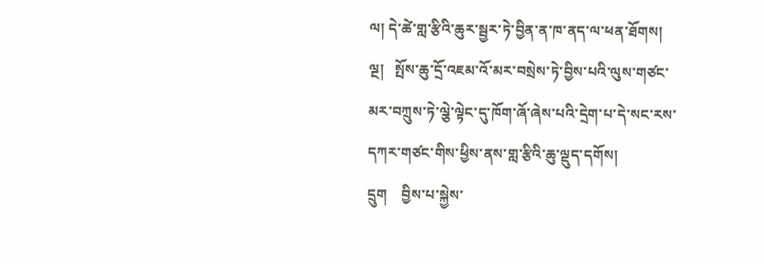ལ། དེ་ཚེ་གླ་རྩིའི་ཆུར་སྦྱར་ཏེ་བྱིན་ན་ཁ་ནད་ལ་ཕན་ཐོགས།
ལྔ།   སྤོས་ཆུ་དྲོ་འཇམ་འོ་མར་བསྲེས་ཏེ་བྱིས་པའི་ལུས་གཙང་མར་བཀྲུས་ཏེ་ལྕེ་ལྟེང་དུ་ཁོག་ཞོ་ཞེས་པའི་དྲེག་པ་དེ་སང་རས་དཀར་གཙང་གིས་ཕྱིས་ནས་གླ་རྩིའི་ཆུ་ལྡུད་དགོས།
དྲུག    བྱིས་པ་སྐྱེས་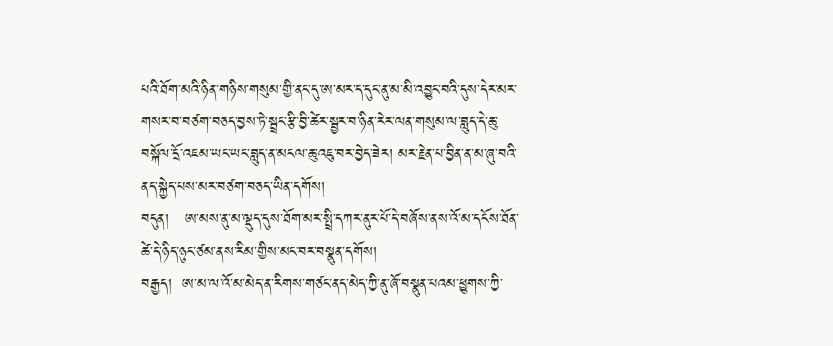པའི་ཐོག་མའི་ཉིན་གཉིས་གསུམ་གྱི་ནང་དུ་ཨ་མར་ད་དུང་ནུ་མ་མི་འབྱུང་བའི་དུས་དེར་མར་གསར་བ་བཙག་བཅད་བྱས་ཏེ་སྦྲང་རྩི་བྱི་ཚེར་སྦྱར་བ་ཉིན་རེར་ལན་གསུམ་ལ་བླུད་དེ་ཆུ་བསྐོལ་དྲོ་འཇམ་ཡང་ཡང་བླུད་ན་མངལ་ཆུ་འཇུ་བར་བྱེད་ཟེར། མར་རྗེན་པ་བྱིན་ན་མ་ཞུ་བའི་ནད་སྐྱེད་པས་མར་བཙག་བཅད་ཡིན་དགོས།
བདུན།   ཨ་མས་ནུ་མ་ལྡུད་དུས་ཐོག་མར་སྤྲི་དཀར་ནུར་པོ་དེ་བཞོས་ནས་འོ་མ་དངོས་ཐོན་ཚེ་དེ་ཉིད་ཉུང་ཙམ་ནས་རིམ་གྱིས་མང་བར་བསྣུན་དགོས།
བརྒྱད།  ཨ་མ་ལ་འོ་མ་མེད་ན་རིགས་གཙང་ནད་མེད་ཀྱི་ནུ་ཞོ་བསྣུན་པའམ་ཕྱུགས་ཀྱི་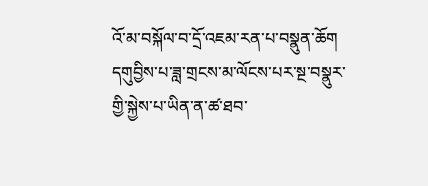འོ་མ་བསྐོལ་བ་དྲོ་འཇམ་རན་པ་བསྣུན་ཆོག
དགུབྱིས་པ་ཟླ་གྲངས་མ་ལོངས་པར་སྔ་བསྣུར་གྱི་སྐྱེས་པ་ཡིན་ན་ཚ་ཐབ་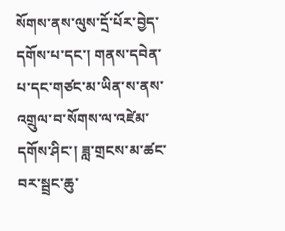སོགས་ནས་ལུས་དྲོ་པོར་བྱེད་དགོས་པ་དང་། གནས་དབེན་པ་དང་གཙང་མ་ཡིན་ས་ནས་འགྲུལ་བ་སོགས་ལ་འཛེམ་དགོས་ཤིང་། ཟླ་གྲངས་མ་ཚང་བར་སྦྲང་ཆུ་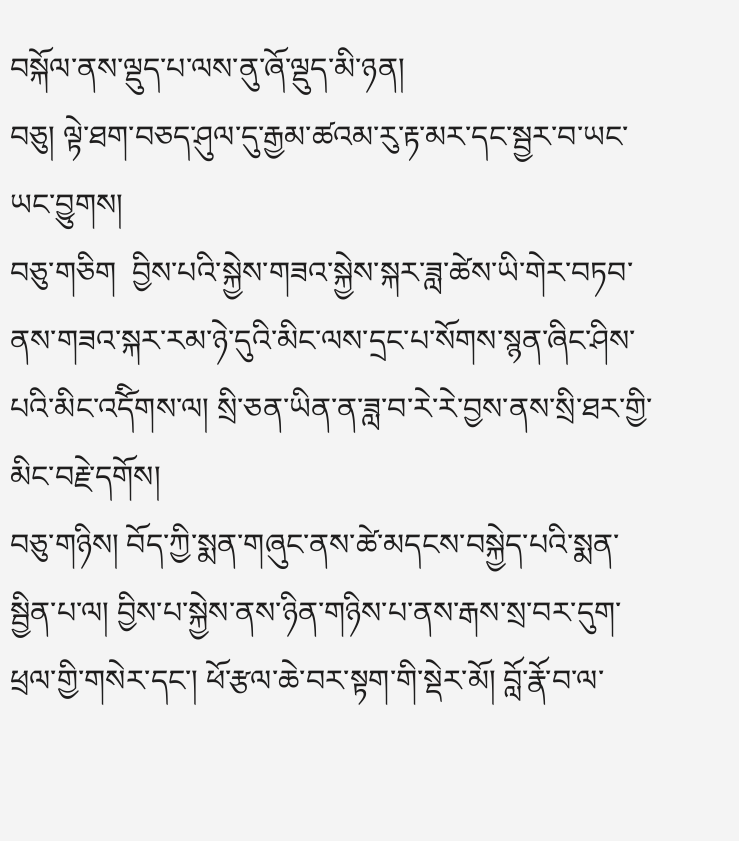བསྐོལ་ནས་ལྡུད་པ་ལས་ནུ་ཞོ་ལྡུད་མི་ཉན།
བཅུ། ལྟེ་ཐག་བཅད་ཤུལ་དུ་རྒྱམ་ཚའམ་རུ་རྟ་མར་དང་སྦྱར་བ་ཡང་ཡང་བྱུགས།
བཅུ་གཅིག  བྱིས་པའི་སྐྱེས་གཟའ་སྐྱེས་སྐར་ཟླ་ཚེས་ཡི་གེར་བཏབ་ནས་གཟའ་སྐར་རམ་ཉེ་དུའི་མིང་ལས་དྲང་པ་སོགས་སྙན་ཞིང་ཤིས་པའི་མིང་འདོིགས་ལ། སྲི་ཅན་ཡིན་ན་ཟླ་བ་རེ་རེ་བྱས་ནས་སྲི་ཐར་གྱི་མིང་བརྗེ་དགོས།
བཅུ་གཉིས། བོད་ཀྱི་སྨན་གཞུང་ནས་ཚེ་མདངས་བསྐྱེད་པའི་སྨན་སྦྱིན་པ་ལ། བྱིས་པ་སྐྱེས་ནས་ཉིན་གཉིས་པ་ནས་རྒས་སྲ་བར་དུག་ཕྲལ་གྱི་གསེར་དང་། ཕོ་རྩལ་ཆེ་བར་སྟག་གི་སྡེར་མོ། བློ་རྣོ་བ་ལ་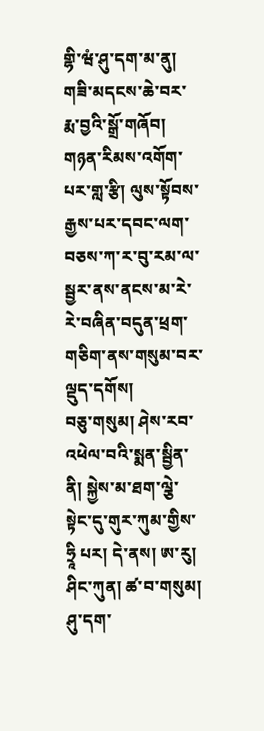གྷི་ཝཾ་ཤུ་དག་མ་ནུ། གཟི་མདངས་ཆེ་བར་རྨ་བྱའི་སྒྲོ་གཞོབ། གཉན་རིམས་འགོག་པར་གླ་རྩི། ལུས་སྟོབས་རྒྱས་པར་དབང་ལག་བཅས་ཀ་ར་བུ་རམ་ལ་སྦྱར་ནས་ནངས་མ་རེ་རེ་བཞིན་བདུན་ཕྲག་གཅིག་ནས་གསུམ་བར་ལྡུད་དགོས།
བཅུ་གསུམ། ཤེས་རབ་འཕེལ་བའི་སྨན་སྦྱིན་ནི། སྐྱེས་མ་ཐག་ལྕེ་སྟེང་དུ་གུར་ཀུམ་གྱིས་ཧྲཱི པར། དེ་ནས། ཨ་རུ། ཤིང་ཀུན། ཚ་བ་གསུམ། ཤུ་དག་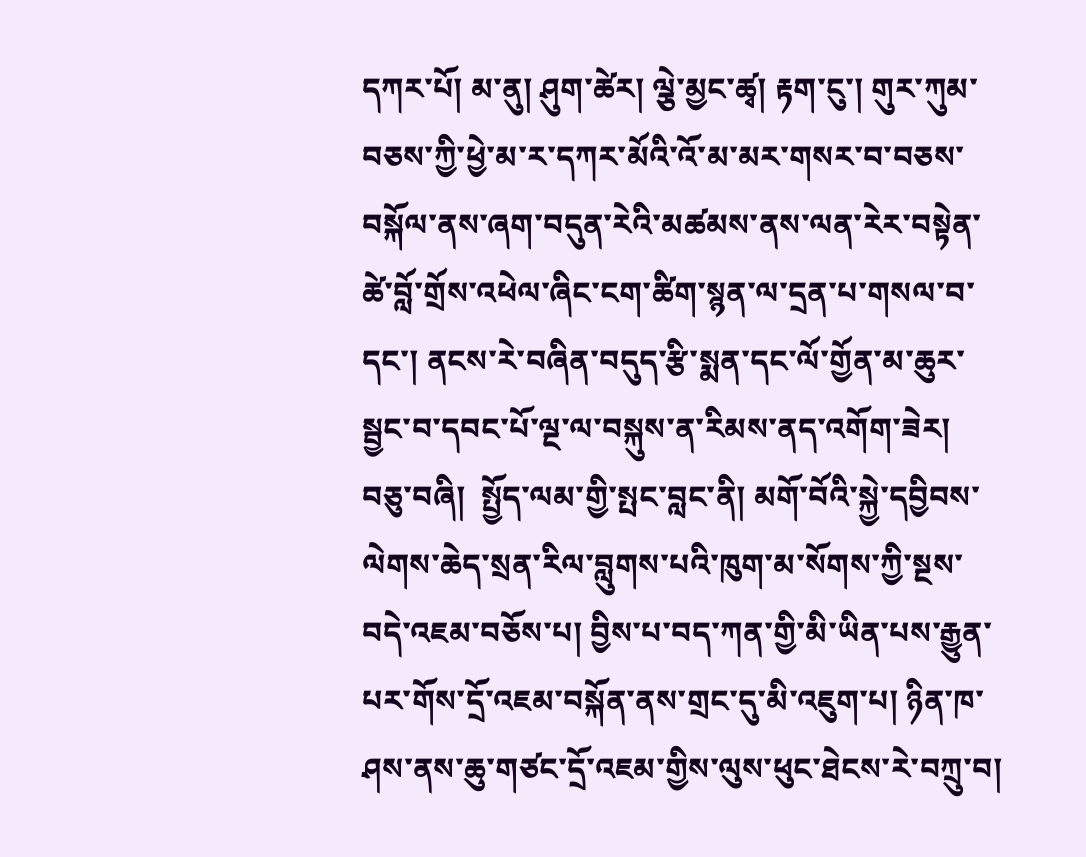དཀར་པོ། མ་ནུ། ཤུག་ཚེར། ལྕེ་མྱང་ཚྭ། རྟག་ངུ་། གུར་ཀུམ་བཅས་ཀྱི་ཕྱེ་མ་ར་དཀར་མོའི་འོ་མ་མར་གསར་བ་བཅས་བསྐོལ་ནས་ཞག་བདུན་རེའི་མཚམས་ནས་ལན་རེར་བསྟེན་ཚེ་བློ་གྲོས་འཕེལ་ཞིང་ངག་ཚིག་སྙན་ལ་དྲན་པ་གསལ་བ་དང་། ནངས་རེ་བཞིན་བདུད་རྩི་སྨན་དང་ལོ་གྱོན་མ་ཆུར་སྦྱང་བ་དབང་པོ་ལྔ་ལ་བསྐུས་ན་རིམས་ནད་འགོག་ཟེར།
བཅུ་བཞི།  སྤྱོད་ལམ་གྱི་སྤང་བླང་ནི། མགོ་བོའི་སྐྱེ་དབྱིབས་ལེགས་ཆེད་སྲན་རིལ་བླུགས་པའི་ཁུག་མ་སོགས་ཀྱི་སྔས་བདེ་འཇམ་བཅོས་པ། བྱིས་པ་བད་ཀན་གྱི་མི་ཡིན་པས་རྒྱུན་པར་གོས་དྲོ་འཇམ་བསྐོན་ནས་གྲང་དུ་མི་འཇུག་པ། ཉིན་ཁ་ཤས་ནས་ཆུ་གཙང་དྲོ་འཇམ་གྱིས་ལུས་ཕུང་ཐེངས་རེ་བཀྲུ་བ།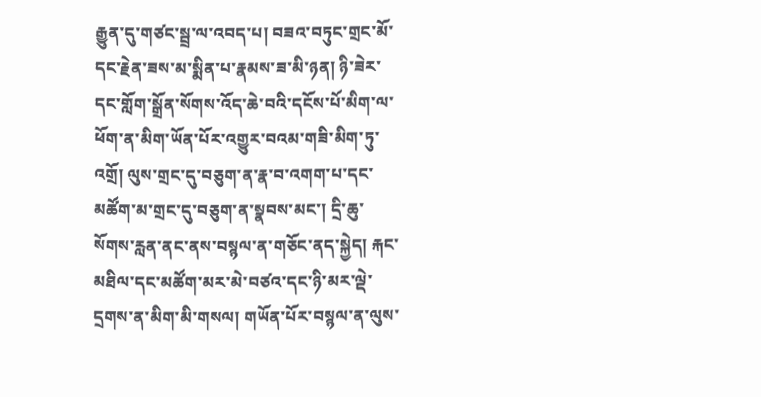རྒྱུན་དུ་གཙང་སྦྲ་ལ་འབད་པ། བཟའ་བཏུང་གྲང་མོ་དང་རྗེན་ཟས་མ་སྨིན་པ་རྣམས་ཟ་མི་ཉན། ཉི་ཟེར་དང་གློག་སྒྲོན་སོགས་འོད་ཆེ་བའི་དངོས་པོ་མིག་ལ་ཕོག་ན་མིག་ཡོན་པོར་འགྱུར་བའམ་གཟི་མིག་ཏུ་འགྲོ། ལུས་གྲང་དུ་བཅུག་ན་རྣ་བ་འགག་པ་དང་མཚོག་མ་གྲང་དུ་བཅུག་ན་སྣབས་མང་། དྲི་ཆུ་སོགས་རླན་ནང་ནས་བསྙལ་ན་གཅོང་ནད་སྐྱེད། རྐང་མཐིལ་དང་མཚོག་མར་མེ་བཙའ་དང་ཉི་མར་ལྡེ་དྲགས་ན་མིག་མི་གསལ། གཡོན་པོར་བསྙལ་ན་ལུས་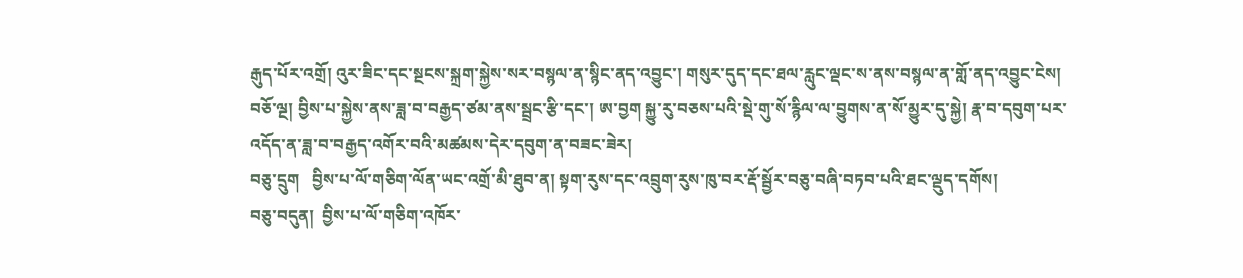རྒུད་པོར་འགྲོ། འུར་ཟིང་དང་སྔངས་སྐྲག་སྐྱེས་སར་བསྙལ་ན་སྙིང་ནད་འབྱུང་། གསུར་དུད་དང་ཐལ་རླུང་ལྡང་ས་ནས་བསྙལ་ན་གློ་ནད་འབྱུང་ངེས།
བཅོ་ལྔ། བྱིས་པ་སྐྱེས་ནས་ཟླ་བ་བརྒྱད་ཙམ་ནས་སྦྲང་རྩི་དང་། ཨ་བྱག སྐྱུ་རུ་བཅས་པའི་སྡེ་གུ་སོ་རྙིལ་ལ་བྱུགས་ན་སོ་མྱུར་དུ་སྐྱེ། རྣ་བ་དབུག་པར་འདོད་ན་ཟླ་བ་བརྒྱད་འགོར་བའི་མཚམས་དེར་དབུག་ན་བཟང་ཟེར།
བཅུ་དྲུག   བྱིས་པ་ལོ་གཅིག་ལོན་ཡང་འགྲོ་མི་ཐུབ་ན། སྟག་རུས་དང་འབྲུག་རུས་ཁུ་བར་རྡོ་སྦྱོར་བཅུ་བཞི་བཏབ་པའི་ཐང་ལྡུད་དགོས།
བཅུ་བདུན།  བྱིས་པ་ལོ་གཅིག་འཁོར་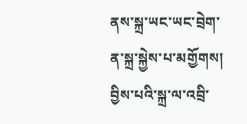ནས་སྐྲ་ཡང་ཡང་བྲེག་ན་སྐྲ་སྐྱེས་པ་མགྱོགས། བྱིས་པའི་སྐྲ་ལ་འབྲི་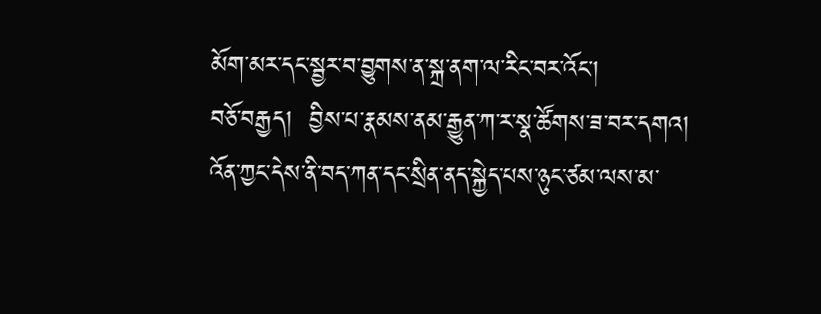མོག་མར་དང་སྦྱར་བ་བྱུགས་ན་སྐྲ་ནག་ལ་རིང་བར་འོང་།
བཅོ་བརྒྱད།  བྱིས་པ་རྣམས་ནམ་རྒྱུན་ཀ་ར་སྣ་ཚོགས་ཟ་བར་དགའ། འོན་ཀྱང་དེས་ནི་བད་ཀན་དང་སྲིན་ནད་སྐྱེད་པས་ཉུང་ཙམ་ལས་མ་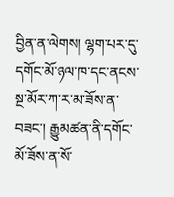བྱིན་ན་ལེགས། ལྷག་པར་དུ་དགོང་མོ་ཉལ་ཁ་དང་ནངས་སྔ་མོར་ཀ་ར་མ་ཟོས་ན་བཟང་། རྒྱུམཚན་ནི་དགོང་མོ་ཟོས་ན་སོ་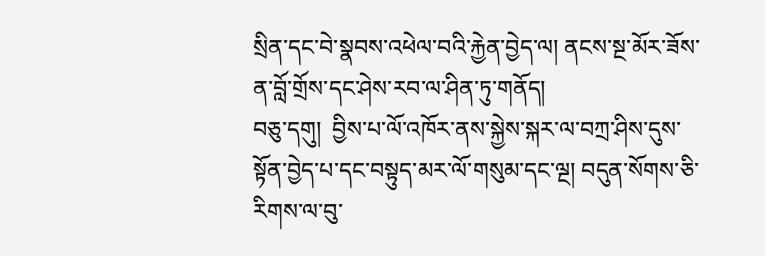སྲིན་དང་བེ་སྣབས་འཕེལ་བའི་རྐྱེན་བྱེད་ལ། ནངས་སྔ་མོར་ཟོས་ན་བློ་གྲོས་དང་ཤེས་རབ་ལ་ཤིན་ཏུ་གནོད།
བཅུ་དགུ།  བྱིས་པ་ལོ་འཁོར་ནས་སྐྱེས་སྐར་ལ་བཀྲ་ཤིས་དུས་སྟོན་བྱེད་པ་དང་བསྟུད་མར་ལོ་གསུམ་དང་ལྔ། བདུན་སོགས་ཅི་རིགས་ལ་བུ་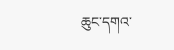ཆུང་དགའ་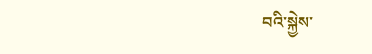བའི་སྐྱེས་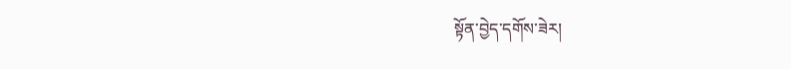སྟོན་བྱེད་དགོས་ཟེར།